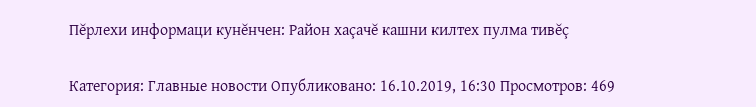Пĕрлехи информаци кунĕнчен: Район хаçачĕ кашни килтех пулма тивĕç

Категория: Главные новости Опубликовано: 16.10.2019, 16:30 Просмотров: 469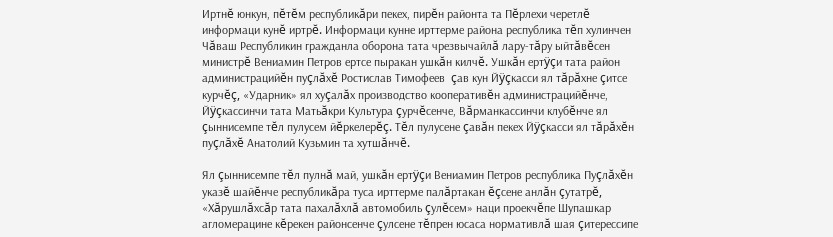Иртнĕ юнкун, пĕтĕм республикăри пекех, пирĕн районта та Пĕрлехи черетлĕ информаци кунĕ иртрĕ. Информаци кунне ирттерме района республика тĕп хулинчен Чăваш Республикин гражданла оборона тата чрезвычайлă лару-тăру ыйтăвĕсен министрĕ Вениамин Петров ертсе пыракан ушкăн килчĕ. Ушкăн ертÿçи тата район администрацийĕн пуçлăхĕ Ростислав Тимофеев  çав кун Йÿçкасси ял тăрăхне çитсе курчĕç, «Ударник» ял хуçалăх производство кооперативĕн администрацийĕнче, Йÿçкассинчи тата Матьăкри Культура çурчĕсенче, Вăрманкассинчи клубĕнче ял çыннисемпе тĕл пулусем йĕркелерĕç. Тĕл пулусене çавăн пекех Йÿçкасси ял тăрăхĕн пуçлăхĕ Анатолий Кузьмин та хутшăнчĕ.

Ял çыннисемпе тĕл пулнă май, ушкăн ертÿçи Вениамин Петров республика Пуçлăхĕн указĕ шайĕнче республикăра туса ирттерме палăртакан ĕçсене анлăн çутатрĕ, «Хăрушлăхсăр тата пахалăхлă автомобиль çулĕсем» наци проекчĕпе Шупашкар агломерацине кĕрекен районсенче çулсене тĕпрен юсаса нормативлă шая çитерессипе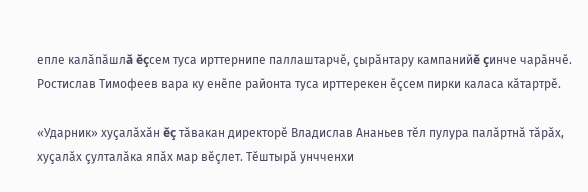епле калăпăшлă ĕçсем туса ирттернипе паллаштарчĕ, çырăнтару кампанийĕ çинче чарăнчĕ. Ростислав Тимофеев вара ку енĕпе районта туса ирттерекен ĕçсем пирки каласа кăтартрĕ.

«Ударник» хуçалăхăн ĕç тăвакан директорĕ Владислав Ананьев тĕл пулура палăртнă тăрăх, хуçалăх çулталăка япăх мар вĕçлет. Тĕштырă унчченхи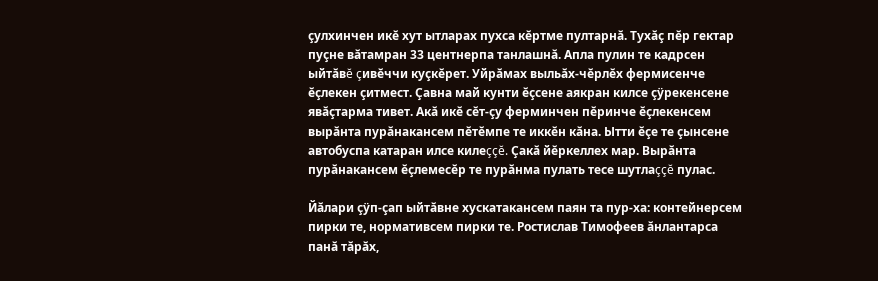çулхинчен икĕ хут ытларах пухса кĕртме пултарнă. Тухăç пĕр гектар пуçне вăтамран 33 центнерпа танлашнă. Апла пулин те кадрсен ыйтăвĕ çивĕччи куçкĕрет. Уйрăмах выльăх-чĕрлĕх фермисенче ĕçлекен çитмест. Çавна май кунти ĕçсене аякран килсе çÿрекенсене явăçтарма тивет. Акă икĕ сĕт-çу ферминчен пĕринче ĕçлекенсем вырăнта пурăнакансем пĕтĕмпе те иккĕн кăна. Ытти ĕçе те çынсене автобуспа катаран илсе килеççĕ. Çакă йĕркеллех мар. Вырăнта пурăнакансем ĕçлемесĕр те пурăнма пулать тесе шутлаççĕ пулас.

Йăлари çÿп-çап ыйтăвне хускатакансем паян та пур-ха: контейнерсем пирки те, нормативсем пирки те. Ростислав Тимофеев ăнлантарса панă тăрăх,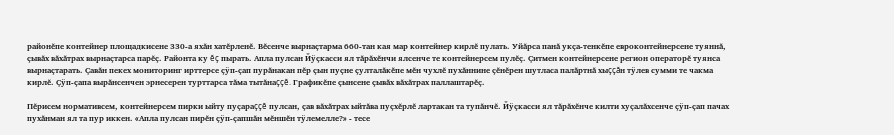районĕпе контейнер площадкисене 330-а яхăн хатĕрленĕ. Вĕсенче вырнаçтарма 660-тан кая мар контейнер кирлĕ пулать. Уйăрса панă укçа-тенкĕпе евроконтейнерсене туяннă, çывăх вăхăтрах вырнаçтарса парĕç. Районта ку ĕç пырать. Апла пулсан Йÿçкасси ял тăрăхĕнчи ялсенче те контейнерсем пулĕç. Çитмен контейнерсене регион операторĕ туянса вырнаçтарать. Çавăн пекех мониторинг ирттерсе çÿп-çап пурăнакан пĕр çын пуçне çулталăкĕпе мĕн чухлĕ пухăннине çĕнĕрен шутласа палăртнă хыççăн тÿлев сумми те чакма кирлĕ. Çÿп-çапа вырăнсенчен эрнесерен турттарса тăма тытăнаççĕ. Графикĕпе çынсене çывăх вăхăтрах паллаштарĕç.

Пĕрисем нормативсем, контейнерсем пирки ыйту пуçараççĕ пулсан, çав вăхăтрах ыйтăва пуçхĕрлĕ лартакан та тупăнчĕ. Йÿçкасси ял тăрăхĕнче килти хуçалăхсенче çÿп-çап пачах пухăнман ял та пур иккен. «Апла пулсан пирĕн çÿп-çапшăн мĕншĕн тÿлемелле?» - тесе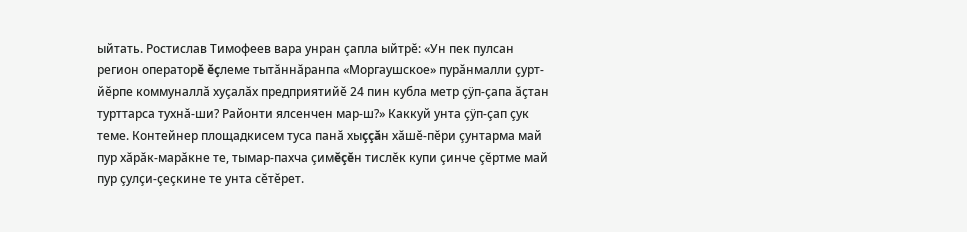ыйтать. Ростислав Тимофеев вара унран çапла ыйтрĕ: «Ун пек пулсан регион операторĕ ĕçлеме тытăннăранпа «Моргаушское» пурăнмалли çурт-йĕрпе коммуналлă хуçалăх предприятийĕ 24 пин кубла метр çÿп-çапа ăçтан турттарса тухнă-ши? Районти ялсенчен мар-ш?» Каккуй унта çÿп-çап çук теме. Контейнер площадкисем туса панă хыççăн хăшĕ-пĕри çунтарма май пур хăрăк-марăкне те, тымар-пахча çимĕçĕн тислĕк купи çинче çĕртме май пур çулçи-çеçкине те унта сĕтĕрет.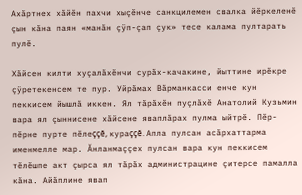Ахăртнех хăйĕн пахчи хыçĕнче санкцилемен свалка йĕркеленĕ çын кăна паян «манăн çÿп-çап çук» тесе калама пултарать пулĕ.

Хăйсен килти хуçалăхĕнчи сурăх-качакине, йыттине ирĕкре çÿретекенсем те пур. Уйрăмах Вăрманкасси енче кун пеккисем йышлă иккен. Ял тăрăхĕн пуçлăхĕ Анатолий Кузьмин вара ял çыннисене хăйсене яваплăрах пулма ыйтрĕ. Пĕр-пĕрне пурте пĕлеççĕ, кураççĕ. Апла пулсан асăрхаттарма именмелле мар. Ăнланмаççех пулсан вара кун пеккисем тĕлĕшпе акт çырса ял тăрăх администрацине çитерсе памалла кăна. Айăплине явап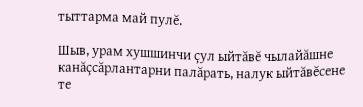тыттарма май пулĕ.

Шыв, урам хушшинчи çул ыйтăвĕ чылайăшне канăçсăрлантарни палăрать, налук ыйтăвĕсене те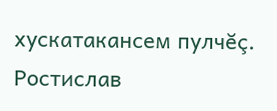хускатакансем пулчĕç. Ростислав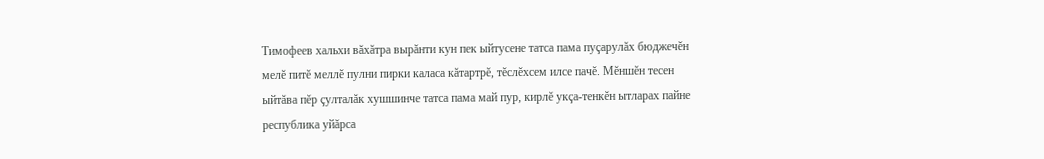Тимофеев хальхи вăхăтра вырăнти кун пек ыйтусене татса пама пуçарулăх бюджечĕн мелĕ питĕ меллĕ пулни пирки каласа кăтартрĕ, тĕслĕхсем илсе пачĕ. Мĕншĕн тесен ыйтăва пĕр çулталăк хушшинче татса пама май пур, кирлĕ укçа-тенкĕн ытларах пайне республика уйăрса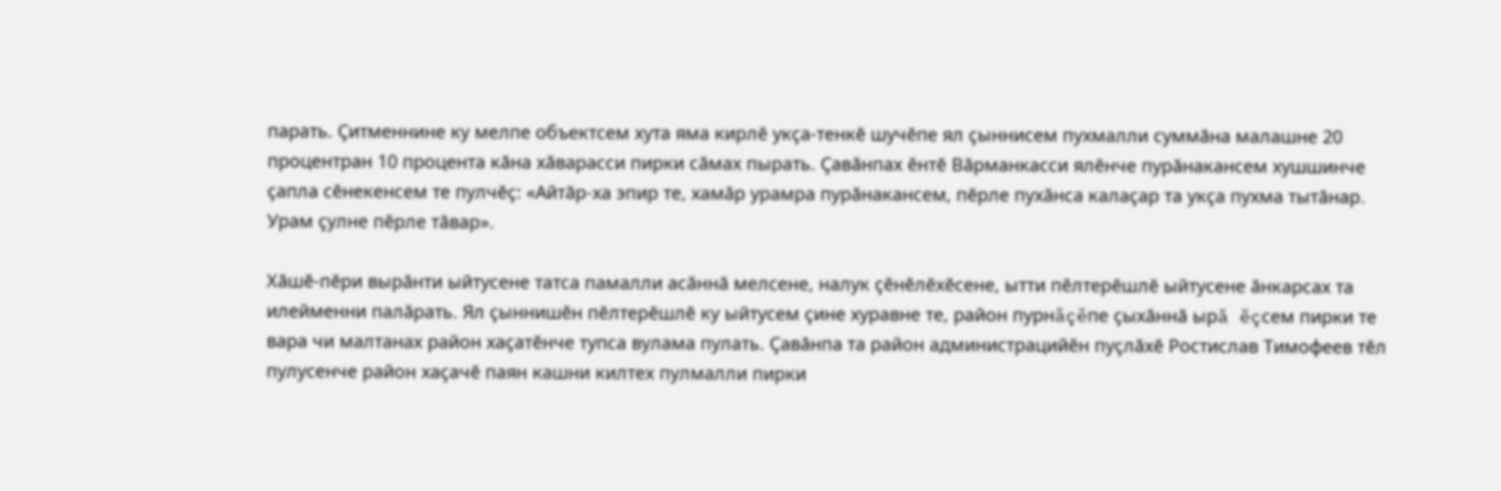парать. Çитменнине ку мелпе объектсем хута яма кирлĕ укçа-тенкĕ шучĕпе ял çыннисем пухмалли суммăна малашне 20 процентран 10 процента кăна хăварасси пирки сăмах пырать. Çавăнпах ĕнтĕ Вăрманкасси ялĕнче пурăнакансем хушшинче çапла сĕнекенсем те пулчĕç: «Айтăр-ха эпир те, хамăр урамра пурăнакансем, пĕрле пухăнса калаçар та укçа пухма тытăнар. Урам çулне пĕрле тăвар».

Хăшĕ-пĕри вырăнти ыйтусене татса памалли асăннă мелсене, налук çĕнĕлĕхĕсене, ытти пĕлтерĕшлĕ ыйтусене ăнкарсах та илейменни палăрать. Ял çыннишĕн пĕлтерĕшлĕ ку ыйтусем çине хуравне те, район пурнăçĕпе çыхăннă ырă ĕçсем пирки те вара чи малтанах район хаçатĕнче тупса вулама пулать. Çавăнпа та район администрацийĕн пуçлăхĕ Ростислав Тимофеев тĕл пулусенче район хаçачĕ паян кашни килтех пулмалли пирки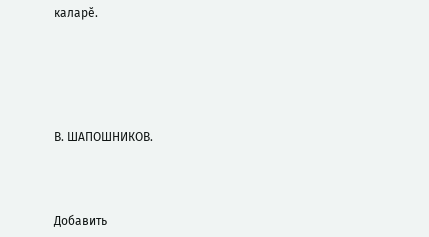каларĕ.





В. ШАПОШНИКОВ.



Добавить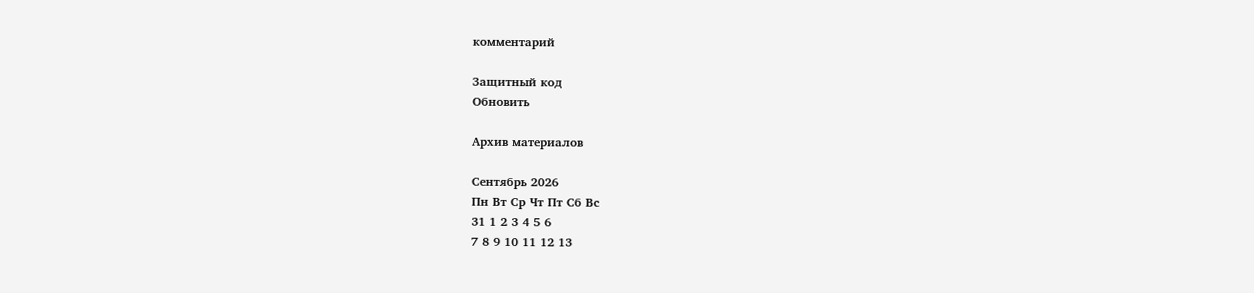комментарий

Защитный код
Обновить

Архив материалов

Сентябрь 2026
Пн Вт Ср Чт Пт Сб Вс
31 1 2 3 4 5 6
7 8 9 10 11 12 13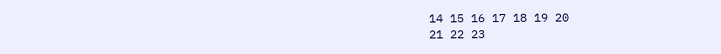14 15 16 17 18 19 20
21 22 23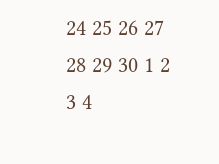24 25 26 27
28 29 30 1 2 3 4